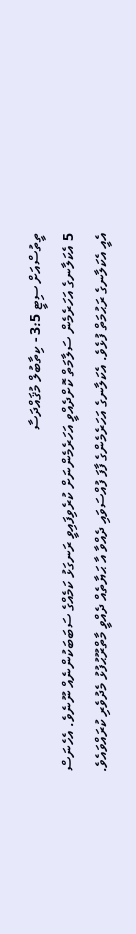ތީތުސްއަށް ސިޓީ 3:5 - ކިތާބުލް މުޤައްދަސާ
5 އެކަލާނގެ އަހަރެމެން ސަލާމަތް ކޮށްދެއްވީ އަހަރެމެންނަށް ކުރެވިފައިވީ ރަނގަޅު ކަމެއްގެ ސަބަބަކުންނެއް ނޫނެވެ. އެހެނަސް އެއީ އެކަލާނގެ ރަޙުމަތް ފުޅެވެ. އެކަލާނގެ އަހަރެމެންގެ ފާފަ ފުއްސަވައި ދެއްވާ އާ ޙަޔާތެއް ދެއްވީ މާތްރޫޙުފުޅު މެދުވެރި ކުރައްވައެވެ.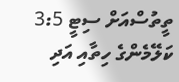ތީތުސްއަށް ސިޓީ 3:5
ކަލޭމެންގެ ހިތާއި އަދި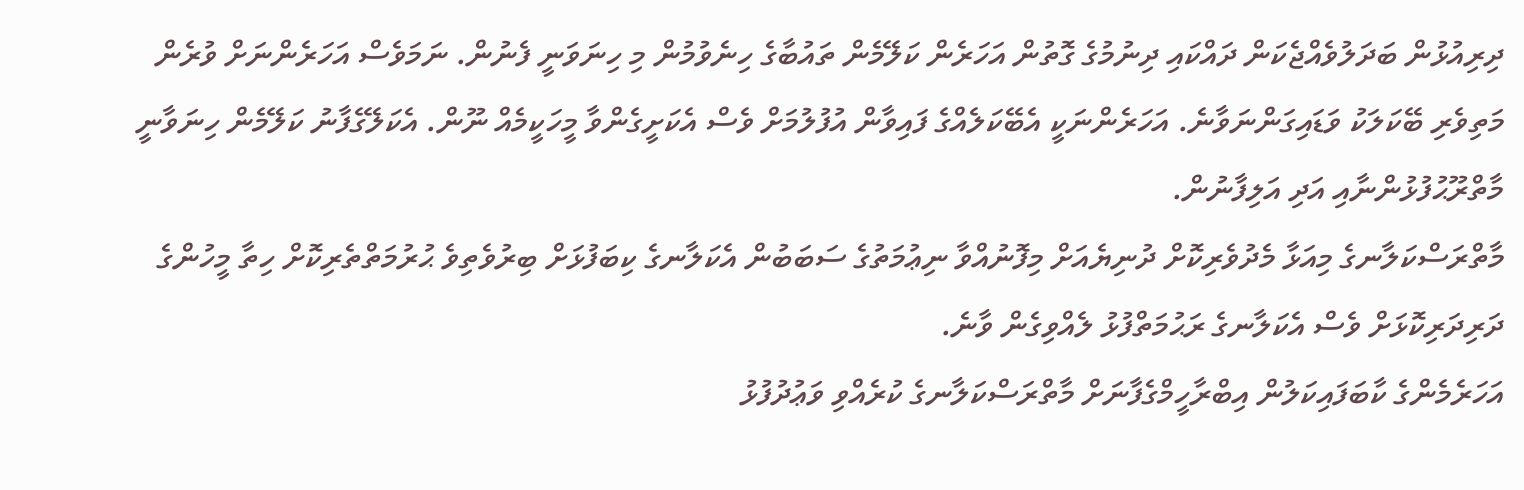ދިރިއުޅުން ބަދަލުވެއްޖެކަން ދައްކައި ދިނުމުގެ ގޮތުން އަހަރެން ކަލޭމެން ތައުބާގެ ހިނެވުމުން މި ހިނަވަނީ ފެނުން. ނަމަވެސް އަހަރެންނަށް ވުރެން މަތިވެރި ބޭކަލަކު ވަޑައިގަންނަވާނެ. އަހަރެންނަކީ އެބޭކަލެއްގެ ފައިވާން އުފުލުމަށް ވެސް އެކަށީގެންވާ މީހަކީމެއް ނޫން. އެކަލޭގެފާނު ކަލޭމެން ހިނަވާނީ މާތްރޫޙުފުޅުންނާއި އަދި އަލިފާނުން.
މާތްރަސްކަލާނގެ މިއަޅާ މެދުވެރިކޮށް ދުނިޔެއަށް މިފޮނުއްވާ ނިޢުމަތުގެ ސަބަބުން އެކަލާނގެ ކިބަފުޅަށް ބިރުވެތިވެ ޙުރުމަތްތެރިކޮށް ހިތާ މީހުންގެ ދަރިދަރިކޮޅަށް ވެސް އެކަލާނގެ ރަޙުމަތްފުޅު ލެއްވިގެން ވާނެ.
އަހަރެމެންގެ ކާބަފައިކަލުން އިބްރާހީމްގެފާނަށް މާތްރަސްކަލާނގެ ކުރެއްވި ވަޢުދުފުޅު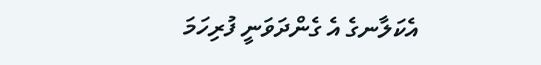އެކަލާނގެ އެ ގެންދަވަނީ ފުރިހަމަ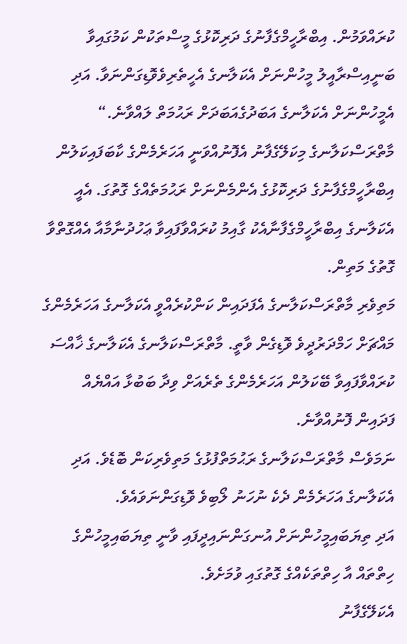ކުރައްވަމުން. އިބްރާހީމްގެފާނުގެ ދަރިކޮޅުގެ މީސްތަކުން ކަމުގައިވާ ބަނީއިސްރާއީލު މީހުންނަށް އެކަލާނގެ އެހީތެރިވެވޮޑިގަންނަވާ. އަދި އެމީހުންނަށް އެކަލާނގެ އަބަދުގެއަބަދަށް ރަޙުމަތް ލައްވާނެ.“
މާތްރަސްކަލާނގެ މިކަލޭގެފާނު އެފޮނުއްވަނީ އަހަރެމެންގެ ކާބަފައިކަލުން އިބްރާހީމްގެފާނުގެ ދަރިކޮޅުގެ އެންމެންނަށް ރަޙުމަތެއްގެ ގޮތުގަ. އެއީ އެކަލާނގެ އިބްރާހީމްގެފާނާއެކު ގާއިމު ކުރައްވާފައިވާ ޢަހުދުނާމާއާ އެއްގޮތްވާ ގޮތުގެ މަތިން.
މަތިވެރި މާތްރަސްކަލާނގެ އެފަދައިން ކަންކުރެއްވީ އެކަލާނގެ އަހަރެމެންގެ މައްޗަށް ހަމްދަރުދީވެ ވޮޑިގެން ވާތީ. މާތްރަސްކަލާނގެ އެކަލާނގެ ޚާއްސަ ކުރައްވާފައިވާ ބޭކަލުން އަހަރެމެންގެ ތެރެއަށް ވިދާ ބަބުޅާ އައްޔެއް ފަދައިން ފޮނުއްވާނެ.
ނަމަވެސް މާތްރަސްކަލާނގެ ރަޙުމަތްފުޅުގެ މަތިވެރިކަން ބޮޑެވެ. އަދި އެކަލާނގެ އަހަރެމެން ދެކެ ނުހަނު ލޯބިވެ ވޮޑިގަންނަވައެވެ.
އަދި ތިޔަބައިމީހުންނަށް އުނގަންނައިދީފައި ވާނީ ތިޔަބައިމީހުންގެ ހިތްތައް އާ ހިތްތަކެއްގެ ގޮތުގައި ވުމަށެވެ.
އެކަލޭގެފާނު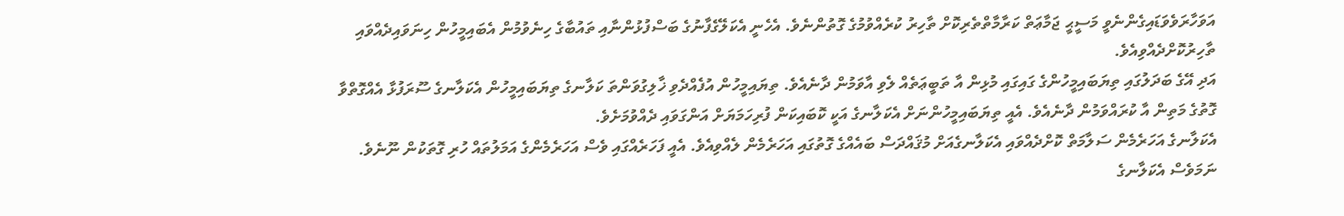އަވަހާރަވެވަޑައިގެންނެވީ މަސީޙީ ޖަމާޢަތް ކަރާމާތްތެރިކޮށް ތާހިރު ކުރެއްވުމުގެ ގޮތުންނެވެ. އެހެނީ އެކަލޭގެފާނުގެ ބަސްފުޅުންނާއި ތައުބާގެ ހިނެވުމުން އެބައިމީހުން ހިނަވައިދެއްވައި ތާހިރުކޮށްދެއްވިއެވެ.
އަދި އޭގެ ބަދަލުގައި ތިޔަބައިމީހުންގެ ގައިގައި މުޅިން އާ ތަބީޢަތެއް ލެވި އާވަމުން ދާނެއެވެ. ތިޔައިމީހުން އުފެއްދެވި ޚާލިގުވަންތަ ކަލާނގެ ތިޔަބައިމީހުން އެކަލާނގެ ސޫރަފުޅާ އެއްގޮތްވާ ގޮތުގެ މަތިން އާ ކުރައްވަމުން ދާނެއެވެ. އެއީ ތިޔަބައިމީހުންނަށް އެކަލާނގެ އަކީ ކޮބައިކަން ފުރިހަމަޔަށް އަންގަވައި ދެއްވުމަށެވެ.
އެކަލާނގެ އަހަރެމެން ސަލާމަތް ކޮށްދެއްވައި އެކަލާނގެއަށް މުޤައްދަސް ބައެއްގެ ގޮތުގައި އަހަރެމެން ލެއްވިއެވެ. އެއީ ފަހަރެއްގައި ވެސް އަހަރެމެންގެ އަމަލުތައް ހުރި ގޮތަކުން ނޫނެވެ. ނަމަވެސް އެކަލާނގެ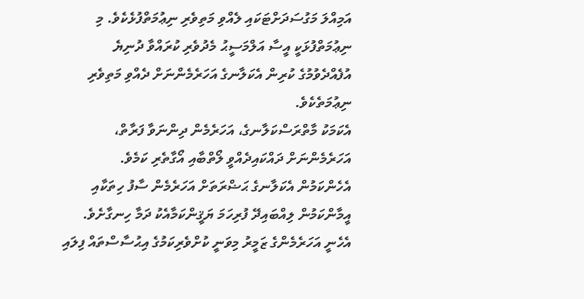އަމިއްލަ މަގުސަދަށްޓަކައި ލެއްވި މަތިވެރި ނިޢުމަތްފުޅެކެވެ. މި ނިޢުމަތްފުޅަކީ އީސާ އަލްމަސީޙު މެދުވެރި ކުރައްވާ ދުނިޔެ އުފެއްދެވުމުގެ ކުރިން އެކަލާނގެ އަހަރެމެންނަށް ދެއްވި މަތިވެރި ނިޢުމަތެކެވެ.
އެކަމަކު މާތްރަސްކަލާނގެ، އަހަރެމެން ދިންނަވާ ފަރާތް، އަހަރެމެންނަށް ދައްކައިދެއްވީ ލޯތްބާއި އޯގާތެރި ކަމެވެ.
އެހެންކަމުން އެކަލާނގެ ޙަޟްރަތަށް އަހަރެމެން ސާފު ހިތަކާއި އީމާންކަމުން ލިއްބައިދޭ ފުރިހަމަ ޔަޤީންކަމާއެކު ދަމާ ހިނގާށެވެ. އެހެނީ އަހަރެމެންގެ ޒަމީރު މިވަނީ ކުށްވެރިކަމުގެ އިޙުސާސްތައް ފިލައި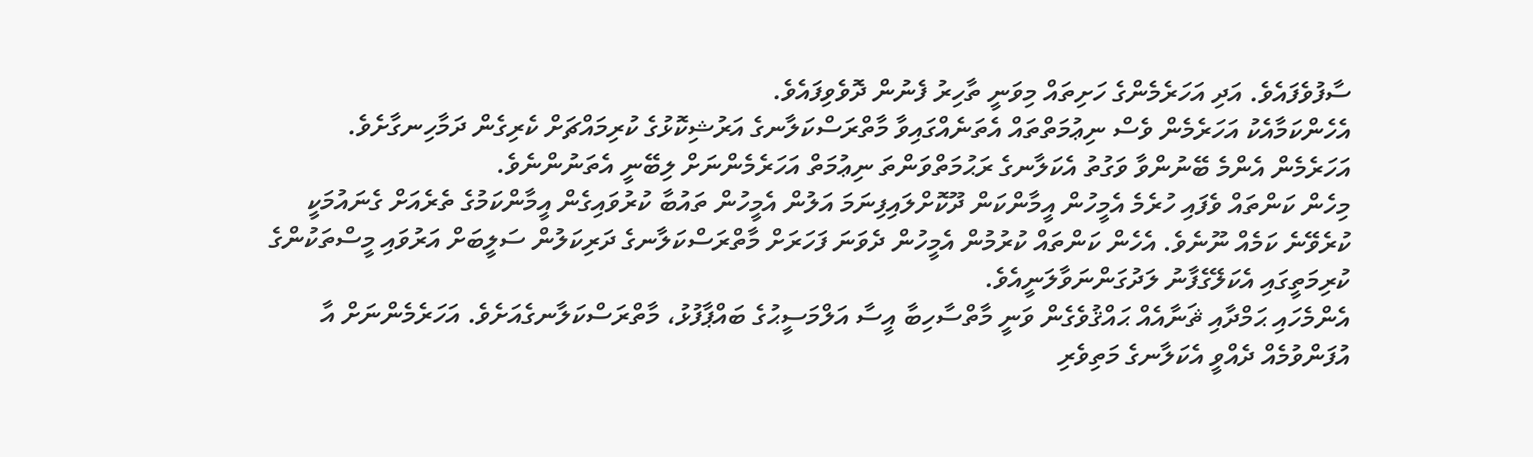ސާފުވެފައެވެ. އަދި އަހަރެމެންގެ ހަށިތައް މިވަނީ ތާހިރު ފެނުން ދޮވެވިފައެވެ.
އެހެންކަމާއެކު އަހަރެމެން ވެސް ނިޢުމަތްތައް އެތަނެއްގައިވާ މާތްރަސްކަލާނގެ އަރުޝިކޮޅުގެ ކުރިމައްޗަށް ކެރިގެން ދަމާހިނގާށެވެ. އަހަރެމެން އެންމެ ބޭނުންވާ ވަގުތު އެކަލާނގެ ރަޙުމަތްވަންތަ ނިޢުމަތް އަހަރެމެންނަށް ލިބޭނީ އެތަނުންނެވެ.
މިހެން ކަންތައް ވެފައި ހުރެމެ އެމީހުން އީމާންކަން ދޫކޮށްލައިފިނަމަ އަލުން އެމީހުން ތައުބާ ކުރުވައިގެން އީމާންކަމުގެ ތެރެއަށް ގެނައުމަކީ ކުރެވޭނެ ކަމެއް ނޫނެވެ. އެހެން ކަންތައް ކުރުމުން އެމީހުން ދެވަނަ ފަހަރަށް މާތްރަސްކަލާނގެ ދަރިކަލުން ސަލީބަށް އަރުވައި މީސްތަކުންގެ ކުރިމަތީގައި އެކަލޭގެފާނު ލަދުގަންނަވާލަނީއެވެ.
އެންމެހައި ޙަމްދާއި ޘަނާއެއް ޙައްޤުވެގެން ވަނީ މާތްސާހިބާ އީސާ އަލްމަސީޙުގެ ބައްޕާފުޅު، މާތްރަސްކަލާނގެއަށެވެ. އަހަރެމެންނަށް އާ އުފަންވުމެއް ދެއްވީ އެކަލާނގެ މަތިވެރި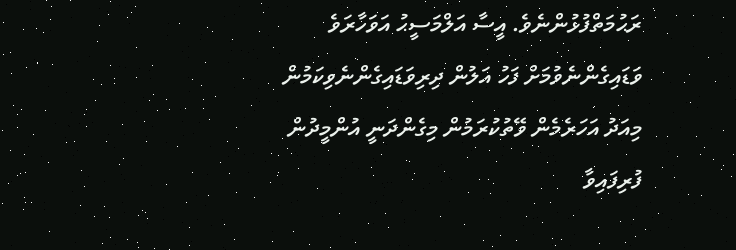ރަޙުމަތްފުޅުންނެވެ. އީސާ އަލްމަސީޙު އަވަހާރަވެ ވަޑައިގެންނެވުމަށް ފަހު އަލުން ދިރިވަޑައިގެންނެވިކަމުން މިއަދު އަހަރެމެން ވޭތުކުރަމުން މިގެންދަނީ އުންމީދުން ފުރިފައިވާ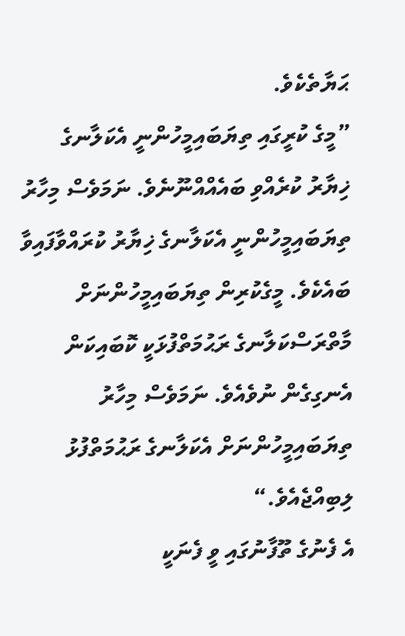ޙަޔާތެކެވެ.
”މީގެ ކުރީގައި ތިޔަބައިމީހުންނީ އެކަލާނގެ ޚިޔާރު ކުރެއްވި ބައެއްއްނޫނެވެ. ނަމަވެސް މިހާރު ތިޔަބައިމީހުންނީ އެކަލާނގެ ޚިޔާރު ކުރައްވާފައިވާ ބައެކެވެ. މީގެކުރިން ތިޔަބައިމީހުންނަށް މާތްރަސްކަލާނގެ ރަޙުމަތްފުޅަކީ ކޮބައިކަން އެނގިގެން ނުވެއެވެ. ނަމަވެސް މިހާރު ތިޔަބައިމީހުންނަށް އެކަލާނގެ ރަޙުމަތްފުޅު ލިބިއްޖެއެވެ.“
އެ ފެނުގެ ތޫފާނުގައި ވީ ފެނަކީ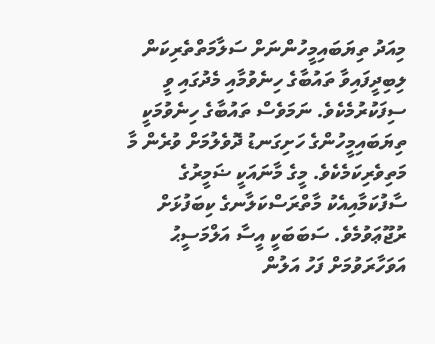މިއަދު ތިޔަބައިމީހުންނަށް ސަލާމަތްތެރިކަން ލިބިދީފައިވާ ތައުބާގެ ހިނެވުމާއި މެދުގައި ވީ ސިފަކުރުމެކެވެ. ނަމަވެސް ތައުބާގެ ހިނެވުމަކީ ތިޔަބައިމީހުންގެ ހަށިގަނޑު ދޮވެލުމަށް ވުރެން މާ މަތިވެރިކަމެކެވެ. މީގެ މާނައަކީ ޟަމީރުގެ ސާފުކަމާއިއެކު މާތްރަސްކަލާނގެ ކިބަފުޅަށް ރުޖޫޢަވުމެވެ. ސަބަބަކީ އީސާ އަލްމަސީޙު އަވަހާރަވުމަށް ފަހު އަލުން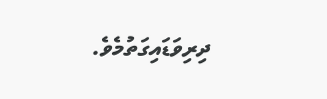ދިރިވަޑައިގަތުމެވެ.